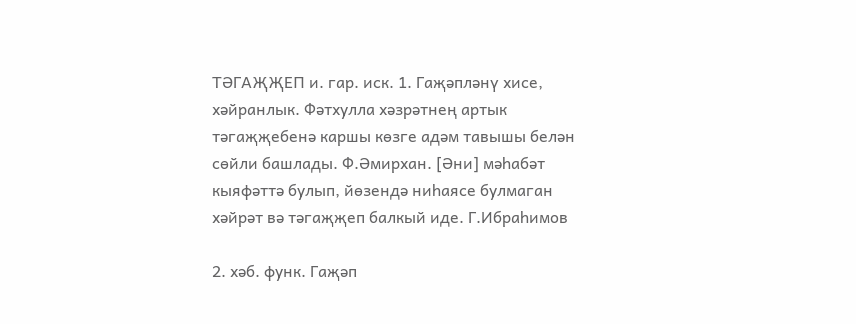ТӘГАҖҖЕП и. гар. иск. 1. Гаҗәпләнү хисе, хәйранлык. Фәтхулла хәзрәтнең артык тәгаҗҗебенә каршы көзге адәм тавышы белән сөйли башлады. Ф.Әмирхан. [Әни] мәһабәт кыяфәттә булып, йөзендә ниһаясе булмаган хәйрәт вә тәгаҗҗеп балкый иде. Г.Ибраһимов

2. хәб. функ. Гаҗәп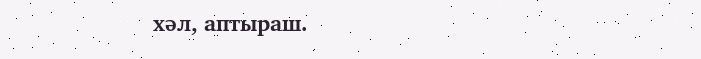хәл, аптыраш.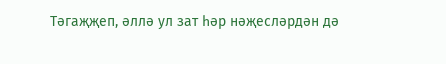Тәгаҗҗеп, әллә ул зат һәр нәҗесләрдән дә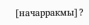[начарракмы]?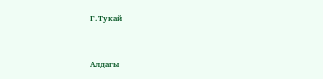Г.Тукай



Алдагы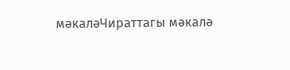мәкаләЧираттагы мәкалә